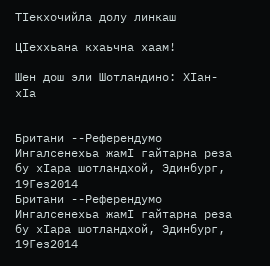ТIекхочийла долу линкаш

ЦIеххьана кхаьчна хаам!

Шен дош эли Шотландино: ХIан-хIа


Британи --Референдумо Ингалсенехьа жамI гайтарна реза бу хIара шотландхой, Эдинбург, 19Гез2014
Британи --Референдумо Ингалсенехьа жамI гайтарна реза бу хIара шотландхой, Эдинбург, 19Гез2014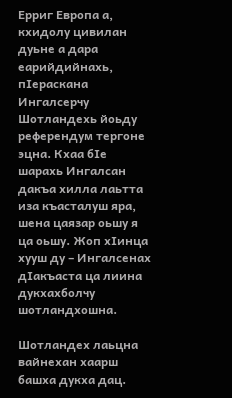Ерриг Европа а, кхидолу цивилан дуьне а дара еарийдийнахь, пIераскана Ингалсерчу Шотландехь йоьду референдум тергоне эцна. Кхаа бIе шарахь Ингалсан дакъа хилла лаьтта иза къасталуш яра, шена цаязар оьшу я ца оьшу. Жоп хIинца хууш ду – Ингалсенах дIакъаста ца лиина дукхахболчу шотландхошна.

Шотландех лаьцна вайнехан хаарш башха дукха дац.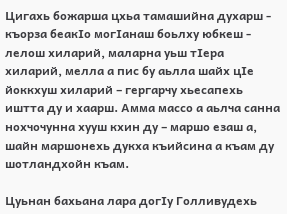Цигахь божарша цхьа тамашийна духарш - къорза беакIо могIанаш боьлху юбкеш - лелош хиларий, маларна уьш тIера хиларий, мелла а пис бу аьлла шайх цIе йоккхуш хиларий – гергарчу хьесапехь иштта ду и хаарш. Амма массо а аьлча санна нохчочунна хууш кхин ду – маршо езаш а, шайн маршонехь дукха къийсина а къам ду шотландхойн къам.

Цуьнан бахьана лара догIу Голливудехь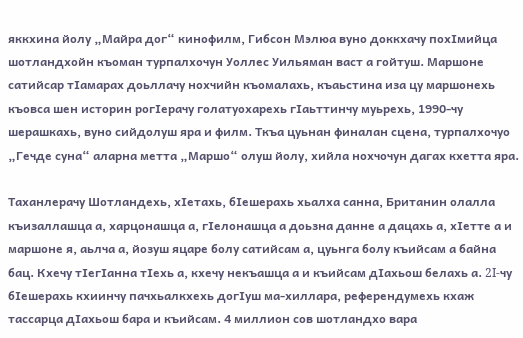яккхина йолу „Майра дог“ кинофилм, Гибсон Мэлюа вуно доккхачу похIмийца шотландхойн къоман турпалхочун Уоллес Уильяман васт а гойтуш. Маршоне сатийсар тIамарах доьллачу нохчийн къомалахь, къаьстина иза цу маршонехь къовса шен историн рогIерачу голатуохарехь гIаьттинчу муьрехь, 1990-чу шерашкахь, вуно сийдолуш яра и филм. Ткъа цуьнан финалан сцена, турпалхочуо „Гечде суна“ аларна метта „Маршо“ олуш йолу, хийла нохчочун дагах кхетта яра.

Таханлерачу Шотландехь, хIетахь, бIешерахь хьалха санна, Британин олалла къизаллашца а, харцонашца а, гIелонашца а доьзна данне а дацахь а, хIетте а и маршоне я, аьлча а, йозуш яцаре болу сатийсам а, цуьнга болу къийсам а байна бац. Кхечу тIегIанна тIехь а, кхечу некъашца а и къийсам дIахьош белахь а. 2I-чу бIешерахь кхиинчу пачхьалкхехь догIуш ма-хиллара, референдумехь кхаж тассарца дIахьош бара и къийсам. 4 миллион сов шотландхо вара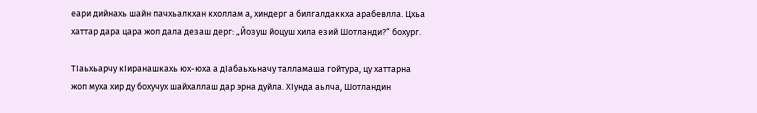еари дийнахь шайн пачхьалкхан кхоллам а, хиндерг а билгалдаккха арабевлла. Цхьа хаттар дара цара жоп дала дезаш дерг: „Йозуш йоцуш хила езий Шотланди?“ бохург.

ТIаьхьарчу кIиранашкахь юх-юха а дIабаьхьначу талламаша гойтура, цу хаттарна жоп муха хир ду бохучух шайхаллаш дар эрна дуйла. ХIунда аьлча, Шотландин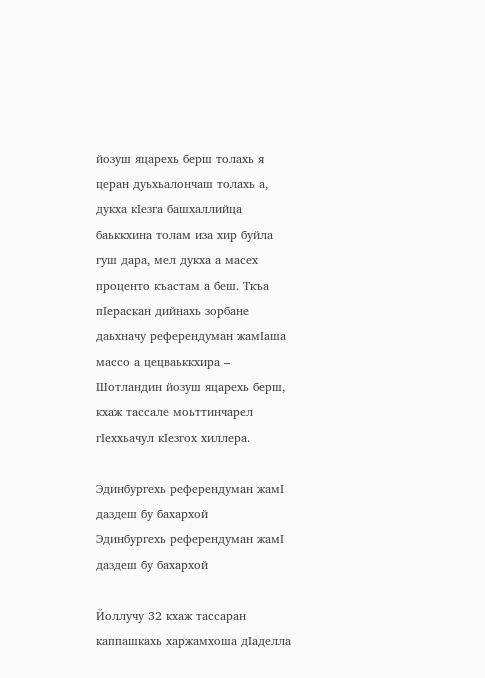йозуш яцарехь берш толахь я церан дуьхьалончаш толахь а, дукха кIезга башхаллийца баьккхина толам иза хир буйла гуш дара, мел дукха а масех проценто къастам а беш. Ткъа пIераскан дийнахь зорбане даьхначу референдуман жамIаша массо а цецваьккхира – Шотландин йозуш яцарехь берш, кхаж тассале моьттинчарел гIеххьачул кIезгох хиллера.

Эдинбургехь референдуман жамI даздеш бу бахархой
Эдинбургехь референдуман жамI даздеш бу бахархой

Йоллучу 32 кхаж тассаран каппашкахь харжамхоша дIаделла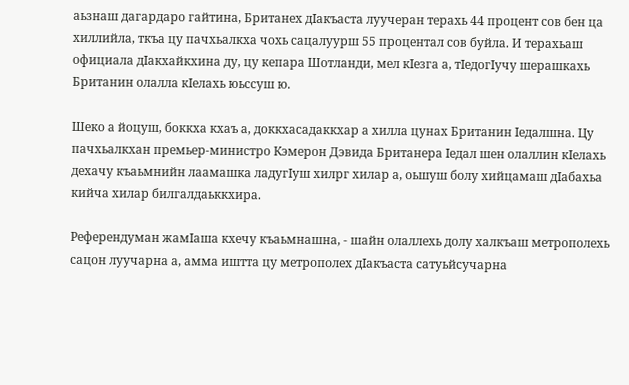аьзнаш дагардаро гайтина, Британех дIакъаста луучеран терахь 44 процент сов бен ца хиллийла, ткъа цу пачхьалкха чохь сацалуурш 55 процентал сов буйла. И терахьаш официала дIакхайкхина ду, цу кепара Шотланди, мел кIезга а, тIедогIучу шерашкахь Британин олалла кIелахь юьссуш ю.

Шеко а йоцуш, боккха кхаъ а, доккхасадаккхар а хилла цунах Британин Iедалшна. Цу пачхьалкхан премьер-министро Кэмерон Дэвида Британера Iедал шен олаллин кIелахь дехачу къаьмнийн лаамашка ладугIуш хилрг хилар а, оьшуш болу хийцамаш дIабахьа кийча хилар билгалдаьккхира.

Референдуман жамIаша кхечу къаьмнашна, - шайн олаллехь долу халкъаш метрополехь сацон луучарна а, амма иштта цу метрополех дIакъаста сатуьйсучарна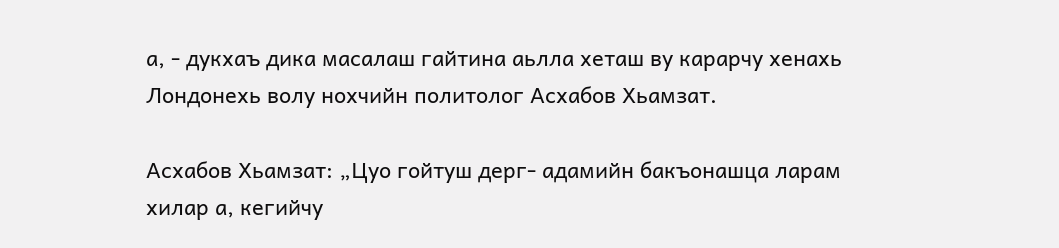а, - дукхаъ дика масалаш гайтина аьлла хеташ ву карарчу хенахь Лондонехь волу нохчийн политолог Асхабов Хьамзат.

Асхабов Хьамзат: „Цуо гойтуш дерг- адамийн бакъонашца ларам хилар а, кегийчу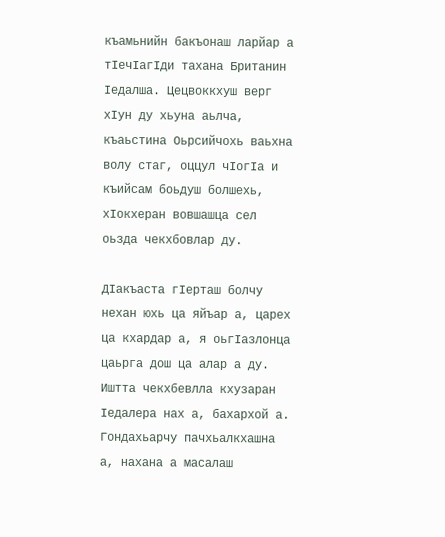къамьнийн бакъонаш ларйар а тIечIагIди тахана Британин Iедалша. Цецвоккхуш верг хIун ду хьуна аьлча, къаьстина Оьрсийчохь ваьхна волу стаг, оццул чIогIа и къийсам боьдуш болшехь, хIокхеран вовшашца сел оьзда чекхбовлар ду.

ДIакъаста гIерташ болчу нехан юхь ца яйъар а, царех ца кхардар а, я оьгIазлонца цаьрга дош ца алар а ду. Иштта чекхбевлла кхузаран Iедалера нах а, бахархой а. Гондахьарчу пачхьалкхашна а, нахана а масалаш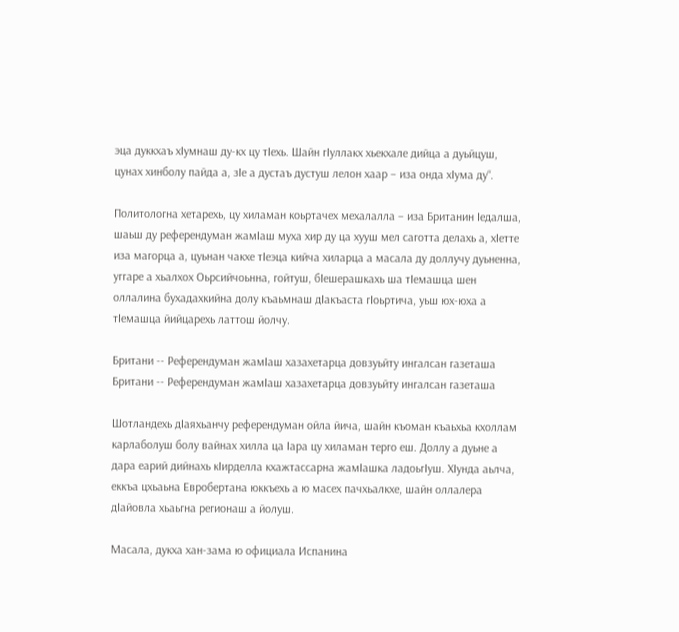эца дуккхаъ хIумнаш ду-кх цу тIехь. Шайн гIуллакх хьекхале дийца а дуьйцуш, цунах хинболу пайда а, зIе а дустаъ дустуш лелон хаар – иза онда хIума ду“.

Политологна хетарехь, цу хиламан коьртачех мехалалла – иза Британин Iедалша, шаьш ду референдуман жамIаш муха хир ду ца хууш мел саготта делахь а, хIетте иза магорца а, цуьнан чакхе тIеэца кийча хиларца а масала ду доллучу дуьненна, уггаре а хьалхох Оьрсийчоьнна, гойтуш, бIешерашкахь ша тIемашца шен оллалина бухадахкийна долу къаьмнаш дIакъаста гIоьртича, уьш юх-юха а тIемашца йийцарехь латтош йолчу.

Британи -- Референдуман жамIаш хазахетарца довзуьйту ингалсан газеташа
Британи -- Референдуман жамIаш хазахетарца довзуьйту ингалсан газеташа

Шотландехь дIаяхьанчу референдуман ойла йича, шайн къоман къаьхьа кхоллам карлаболуш болу вайнах хилла ца Iара цу хиламан терго еш. Доллу а дуьне а дара еарий дийнахь кIирделла кхажтассарна жамIашка ладоьгIуш. ХIунда аьлча, еккъа цхьаьна Евробертана юккъехь а ю масех пачхьалкхе, шайн оллалера дIайовла хьаьгна регионаш а йолуш.

Масала, дукха хан-зама ю официала Испанина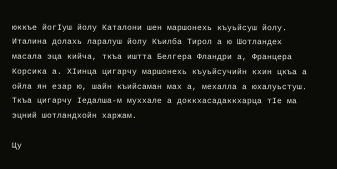юккъе йогIуш йолу Каталони шен маршонехь къуьйсуш йолу. Италина долахь ларалуш йолу Къилба Тирол а ю Шотландех масала эца кийча, ткъа иштта Белгера Фландри а, Францера Корсика а. ХIинца цигарчу маршонехь къуьйсучийн кхин цкъа а ойла ян езар ю, шайн къийсаман мах а, мехалла а юхалуьстуш. Ткъа цигарчу Iедалша-м муххале а доккхасадаккхарца тIе ма эцний шотландхойн харжам.

Цу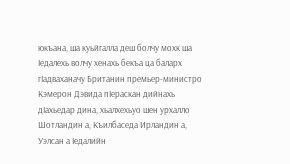юкъана, ша куьйгалла деш болчу мохк ша Iедалехь волчу хенахь бекъа ца баларх гIадваханачу Британин премьер-министро Кэмерон Дэвида пIераскан дийнахь дIахьедар дина, хьалхехьуо шен урхалло Шотландин а, Къилбаседа Ирландин а, Уэлсан а Iедалийн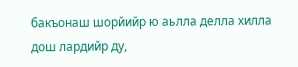бакъонаш шорйийр ю аьлла делла хилла дош лардийр ду,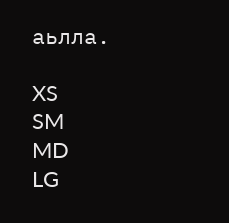аьлла.

XS
SM
MD
LG